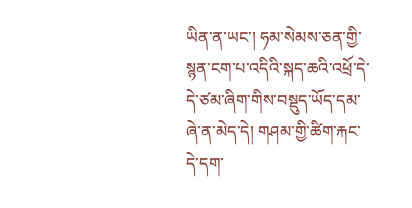ཡིན་ན་ཡང་། ཧམ་སེམས་ཅན་གྱི་སྙན་ངག་པ་འདིའི་སྐད་ཆའི་འཕྲོ་དེ་དེ་ཙམ་ཞིག་གིས་བསྡུད་ཡོད་དམ་ཞེ་ན་མེད་དེ། གཤམ་གྱི་ཚིག་རྐང་དེ་དག་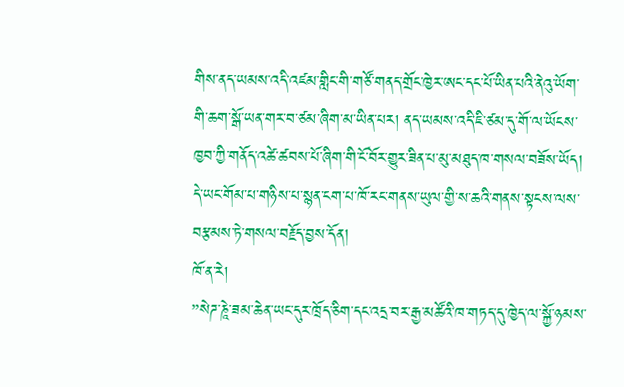གིས་ནད་ཡམས་འདི་འཛམ་གླིང་གི་གཙོ་གནད་གྲོང་ཁྱེར་ཨང་དང་པོ་ཡིན་པའི་ནེའུ་ཡོག་གི་ཆག་སྒོ་ཡན་གར་བ་ཙམ་ཞིག་མ་ཡིན་པར། ནད་ཡམས་འདི་ཇི་ཙམ་དུ་གོ་ལ་ཡོངས་ཁྱབ་ཀྱི་གནོད་འཚེ་ཚབས་པོ་ཞིག་གི་ངོ་བོར་གྱུར་ཟིན་པ་མུ་མཐུད་ཁ་གསལ་བཟོས་ཡོད།
དེ་ཡང་གོམ་པ་གཉིས་པ་སྙན་ངག་པ་ཁོ་རང་གནས་ཡུལ་གྱི་ས་ཆའི་གནས་སྟངས་ལས་བརྩམས་ཏེ་གསལ་བརྗོད་བྱས་དོན།
ཁོ་ན་རེ།
”སེཌ་ཎཱེ་ཟམ་ཆེན་ཡང་དུར་ཁྲོད་ཅིག་དང་འདྲ་བར་རྒྱ་མཚོའི་ཁ་གཏད་དུ་ཁྱེད་ལ་སྐྱོ་ཉམས་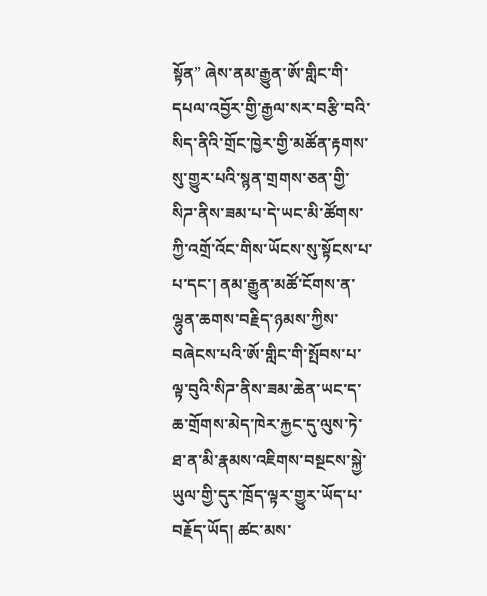སྟོན” ཞེས་ནམ་རྒྱུན་ཨོ་གླིང་གི་དཔལ་འབྱོར་གྱི་རྒྱལ་སར་བརྩི་བའི་སིད་ནིའི་གྲོང་ཁྱེར་གྱི་མཚོན་རྟགས་སུ་གྱུར་པའི་སྙན་གྲགས་ཅན་གྱི་སིཌ་ནིས་ཟམ་པ་དེ་ཡང་མི་ཚོགས་ཀྱི་འགྲོ་འོང་གིས་ཡོངས་སུ་སྟོངས་པ་པ་དང་། ནམ་རྒྱུན་མཚོ་ངོགས་ན་ལྷུན་ཆགས་བརྗིད་ཉམས་ཀྱིས་བཞེངས་པའི་ཨོ་གླིང་གི་སྤོབས་པ་ལྟ་བུའི་སིཌ་ནིས་ཟམ་ཆེན་ཡང་ད་ཆ་གྲོགས་མེད་ཁེར་རྐྱང་དུ་ལུས་ཏེ་ཐ་ན་མི་རྣམས་འཇིགས་བསྔངས་སྐྱེ་ཡུལ་གྱི་དུར་ཁྲོད་ལྟར་གྱུར་ཡོད་པ་བརྗོད་ཡོད། ཚང་མས་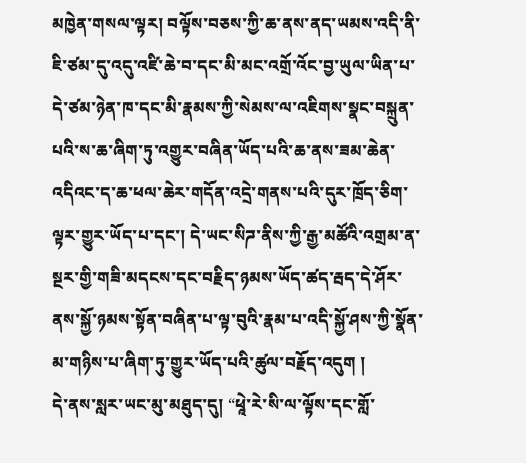མཁྱེན་གསལ་ལྟར། བལྟོས་བཅས་ཀྱི་ཆ་ནས་ནད་ཡམས་འདི་ནི་ཇི་ཙམ་དུ་འདུ་འཛི་ཆེ་བ་དང་མི་མང་འགྲོ་འོང་བྱ་ཡུལ་ཡིན་པ་དེ་ཙམ་ཉེན་ཁ་དང་མི་རྣམས་ཀྱི་སེམས་ལ་འཇིགས་སྣང་བསྐྲུན་པའི་ས་ཆ་ཞིག་ཏུ་འགྱུར་བཞིན་ཡོད་པའི་ཆ་ནས་ཟམ་ཆེན་འདིའང་ད་ཆ་ཕལ་ཆེར་གདོན་འདྲེ་གནས་པའི་དུར་ཁྲོད་ཅིག་ལྟར་གྱུར་ཡོད་པ་དང་། དེ་ཡང་སིཌ་ནིས་ཀྱི་རྒྱ་མཚོའི་འགྲམ་ན་སྔར་གྱི་གཟི་མདངས་དང་བརྗིད་ཉམས་ཡོད་ཚད་རྦད་དེ་ཤོར་ནས་སྐྱོ་ཉམས་སྟོན་བཞིན་པ་ལྟ་བུའི་རྣམ་པ་འདི་སྐྱོ་ཤས་ཀྱི་སྣོན་མ་གཉིས་པ་ཞིག་ཏུ་གྱུར་ཡོད་པའི་ཚུལ་བརྗོད་འདུག །
དེ་ནས་སླར་ཡང་མུ་མཐུད་དུ། “ཕཱེ་རེ་སི་ལ་ལྟོས་དང་གློ་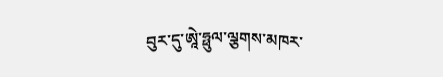བུར་དུ་ཨཱེ་ཧྥུལ་ལྕགས་མཁར་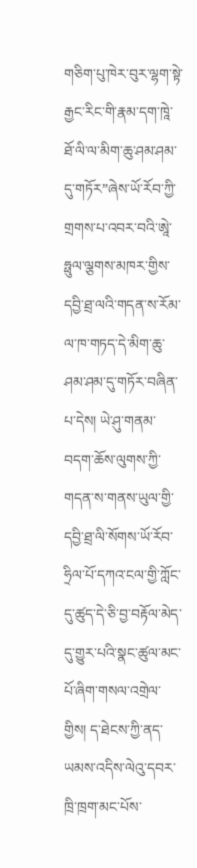གཅིག་པུ་ཁེར་བུར་ལྷག་སྟེ་རྒྱང་རིང་གི་རྣམ་དག་ཁཱེ་ཐོ་ལི་ལ་མིག་ཆུ་ཤམ་ཤམ་དུ་གཏོར”ཞེས་ཡོ་རོབ་ཀྱི་གྲགས་པ་འབར་བའི་ཨཱེ་ཧྥུལ་ལྕགས་མཁར་གྱིས་དབྱི་ཐྲ་ལའི་གདན་ས་རོམ་ལ་ཁ་གཏད་དེ་མིག་ཆུ་ཤམ་ཤམ་དུ་གཏོར་བཞིན་པ་དེས། ཡེ་ཤུ་གནམ་བདག་ཆོས་ལུགས་ཀྱི་གདན་ས་གནས་ཡུལ་གྱི་དབྱི་ཐྲ་ལི་སོགས་ཡོ་རོབ་ཧྲིལ་པོ་དཀའ་ངལ་གྱི་ཀློང་དུ་ཚུད་དེ་ཅི་བྱ་བརྟོལ་མེད་དུ་གྱུར་པའི་སྣང་ཚུལ་མང་པོ་ཞིག་གསལ་འགྲེལ་གྱིས། ད་ཐེངས་ཀྱི་ནད་ཡམས་འདིས་ལེའུ་དབར་ཁྲི་ཁྲག་མང་པོས་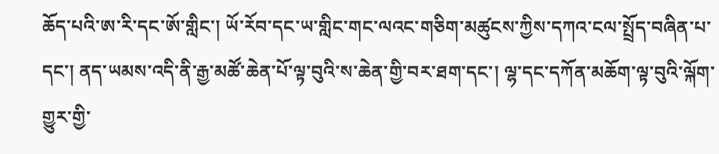ཆོད་པའི་ཨ་རི་དང་ཨོ་གླིང་། ཡོ་རོབ་དང་ཡ་གླིང་གང་ལའང་གཅིག་མཚུངས་ཀྱིས་དཀའ་ངལ་སྤྲོད་བཞིན་པ་དང་། ནད་ཡམས་འདི་ནི་རྒྱ་མཚོ་ཆེན་པོ་ལྟ་བུའི་ས་ཆེན་གྱི་བར་ཐག་དང་། ལྷ་དང་དཀོན་མཆོག་ལྟ་བུའི་ལྐོག་གྱུར་གྱི་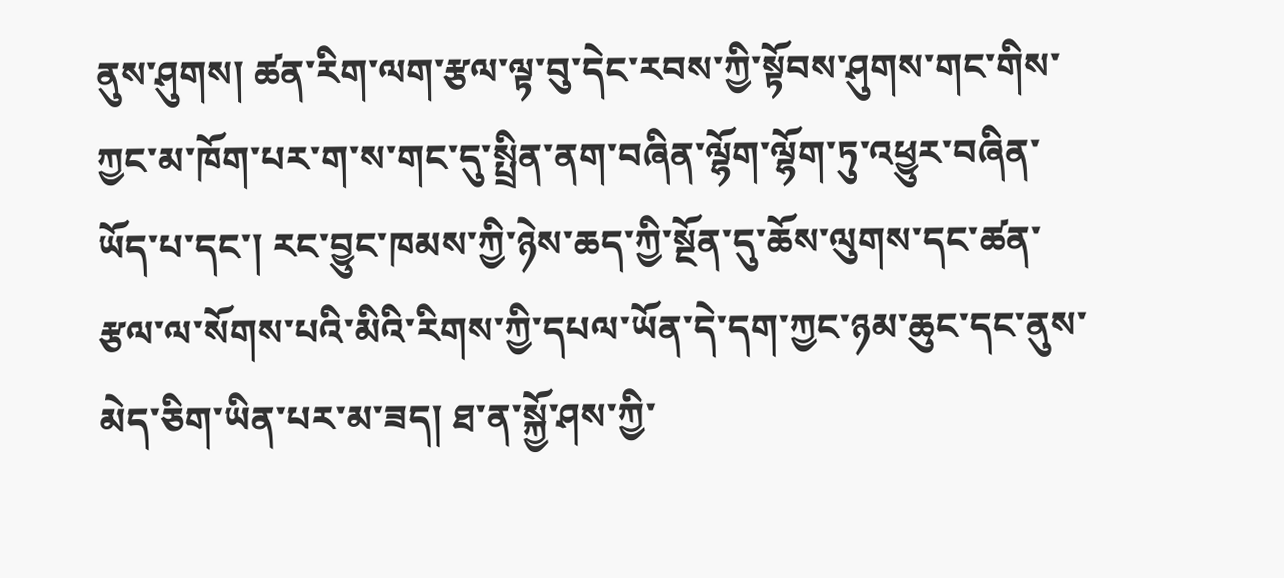ནུས་ཤུགས། ཚན་རིག་ལག་རྩལ་ལྟ་བུ་དེང་རབས་ཀྱི་སྟོབས་ཤུགས་གང་གིས་ཀྱང་མ་ཁོག་པར་ག་ས་གང་དུ་སྤྲིན་ནག་བཞིན་ལྷོག་ལྷོག་ཏུ་འཕྱུར་བཞིན་ཡོད་པ་དང་། རང་བྱུང་ཁམས་ཀྱི་ཉེས་ཆད་ཀྱི་སྔོན་དུ་ཆོས་ལུགས་དང་ཚན་རྩལ་ལ་སོགས་པའི་མིའི་རིགས་ཀྱི་དཔལ་ཡོན་དེ་དག་ཀྱང་ཉམ་ཆུང་དང་ནུས་མེད་ཅིག་ཡིན་པར་མ་ཟད། ཐ་ན་སྐྱོ་ཤས་ཀྱི་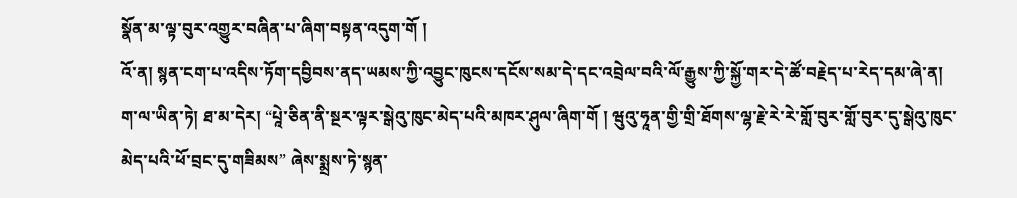སྣོན་མ་ལྟ་བུར་འགྱུར་བཞིན་པ་ཞིག་བསྟན་འདུག་གོ །
འོ་ན། སྙན་ངག་པ་འདིས་ཏོག་དབྱིབས་ནད་ཡམས་ཀྱི་འབྱུང་ཁུངས་དངོས་སམ་དེ་དང་འབྲེལ་བའི་ལོ་རྒྱུས་ཀྱི་སྐྱོ་གར་དེ་ཚོ་བརྗེད་པ་རེད་དམ་ཞེ་ན། ག་ལ་ཡིན་ཏེ། ཐ་མ་དེར། “པཱེ་ཅིན་ནི་སྔར་ལྟར་སྒེའུ་ཁུང་མེད་པའི་མཁར་ཤུལ་ཞིག་གོ ། ཝུའུ་ཧཱན་གྱི་གྲི་ཐོགས་ལྷ་རྗེ་རེ་རེ་གློ་བུར་གློ་བུར་དུ་སྒེའུ་ཁུང་མེད་པའི་ཕོ་བྲང་དུ་གཟིམས” ཞེས་སྨྲས་ཏེ་སྙན་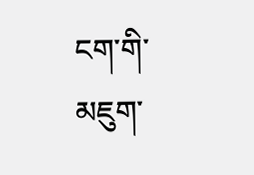ངག་གི་མཇུག་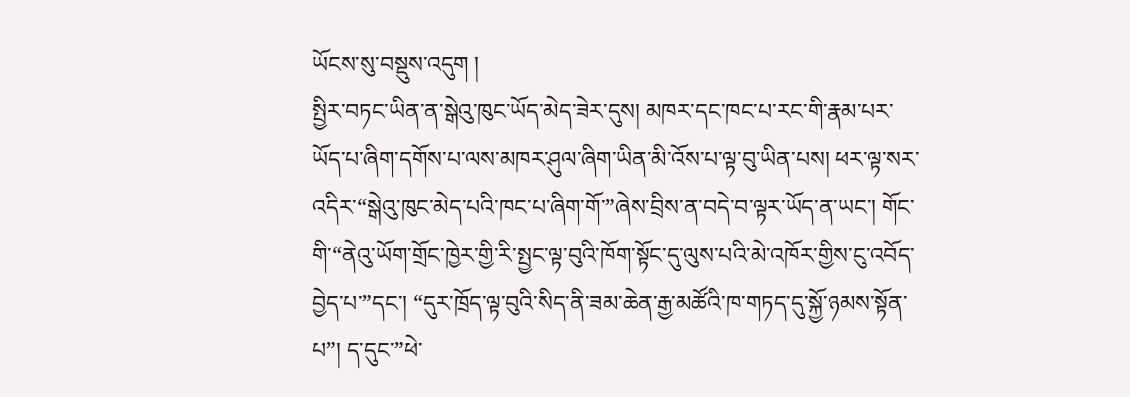ཡོངས་སུ་བསྡུས་འདུག །
སྤྱིར་བཏང་ཡིན་ན་སྒེའུ་ཁུང་ཡོད་མེད་ཟེར་དུས། མཁར་དང་ཁང་པ་རང་གི་རྣམ་པར་ཡོད་པ་ཞིག་དགོས་པ་ལས་མཁར་ཤུལ་ཞིག་ཡིན་མི་འོས་པ་ལྟ་བུ་ཡིན་པས། ཕར་ལྟ་སར་འདིར་“སྒེའུ་ཁུང་མེད་པའི་ཁང་པ་ཞིག་གོ་”ཞེས་བྲིས་ན་བདེ་བ་ལྟར་ཡོད་ན་ཡང་། གོང་གི་“ནེའུ་ཡོག་གྲོང་ཁྱེར་གྱི་རི་སྤྱང་ལྟ་བུའི་ཁོག་སྟོང་དུ་ལུས་པའི་མེ་འཁོར་གྱིས་ངུ་འབོད་བྱེད་པ་”དང་། “དུར་ཁྲོད་ལྟ་བུའི་སིད་ནི་ཟམ་ཆེན་རྒྱ་མཚོའི་ཁ་གཏད་དུ་སྐྱོ་ཉམས་སྟོན་པ”། ད་དུང་”ཕེ་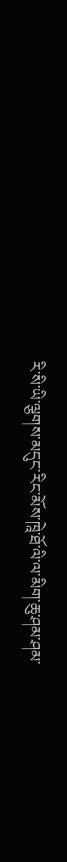རི་སི་ཡི་ལྕགས་མདུང་རིང་མོས་ཁཱེ་ཐོ་ལི་ལ་མིག་ཆུ་ཤམ་ཤམ་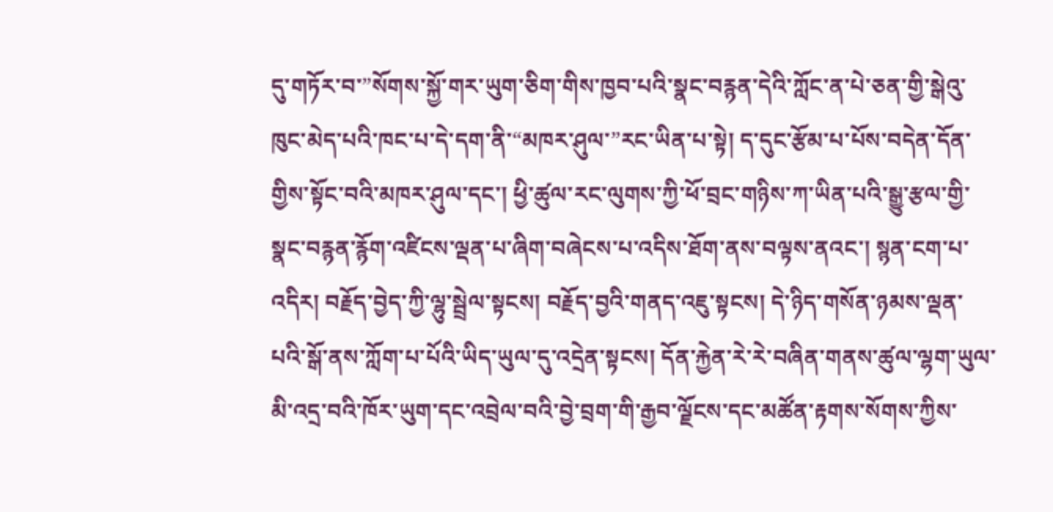དུ་གཏོར་བ་”སོགས་སྐྱོ་གར་ཡུག་ཅིག་གིས་ཁྱབ་པའི་སྣང་བརྙན་དེའི་ཀློང་ན་པེ་ཅན་གྱི་སྒེའུ་ཁུང་མེད་པའི་ཁང་པ་དེ་དག་ནི་“མཁར་ཤུལ་”རང་ཡིན་པ་སྟེ། ད་དུང་རྩོམ་པ་པོས་བདེན་དོན་གྱིས་སྟོང་བའི་མཁར་ཤུལ་དང་། ཕྱི་ཚུལ་རང་ལུགས་ཀྱི་ཕོ་བྲང་གཉིས་ཀ་ཡིན་པའི་སྒྱུ་རྩལ་གྱི་སྣང་བརྙན་རྙོག་འཛིངས་ལྡན་པ་ཞིག་བཞེངས་པ་འདིས་ཐོག་ནས་བལྟས་ནའང་། སྙན་ངག་པ་འདིར། བརྗོད་བྱེད་ཀྱི་ལྷུ་སྦྲེལ་སྟངས། བརྗོད་བྱའི་གནད་འཇུ་སྟངས། དེ་ཉིད་གསོན་ཉམས་ལྡན་པའི་སྒོ་ནས་ཀློག་པ་པོའི་ཡིད་ཡུལ་དུ་འདྲེན་སྟངས། དོན་རྐྱེན་རེ་རེ་བཞིན་གནས་ཚུལ་ལྷག་ཡུལ་མི་འདྲ་བའི་ཁོར་ཡུག་དང་འབྲེལ་བའི་བྱེ་བྲག་གི་རྒྱབ་ལྗོངས་དང་མཚོན་རྟགས་སོགས་ཀྱིས་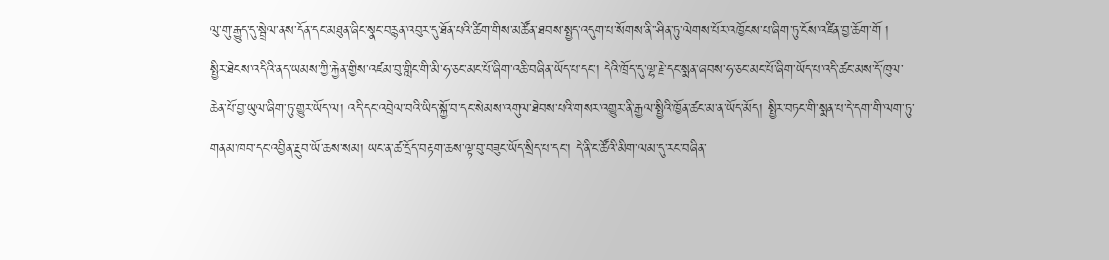ལུ་གུ་རྒྱུད་དུ་སྦྲེལ་ནས་དོན་དང་མཐུན་ཞིང་སྣང་བརྙན་འབུར་དུ་ཐོན་པའི་ཚིག་གིས་མཚོན་ཐབས་སྤྱད་འདུག་པ་སོགས་ནི་་ཤིན་ཏུ་ལེགས་པོར་འཁྱོངས་པ་ཞིག་ཏུ་ངོས་འཛིན་བྱ་ཆོག་གོ །
སྤྱིར་ཐེངས་འདིའི་ནད་ཡམས་ཀྱི་རྐྱེན་གྱིས་འཛམ་བུ་གླིང་གི་མི་ཧ་ཅང་མང་པོ་ཞིག་འཆི་བཞིན་ཡོད་པ་དང་། དེའི་ཁྲོད་དུ་ལྷ་རྗེ་དང་སྨན་ཞབས་ཧ་ཅང་མང་པོ་ཞིག་ཡོད་པ་འདི་ཚང་མས་དོ་ཁུལ་ཆེན་པོ་བྱ་ཡུལ་ཞིག་ཏུ་གྱུར་ཡོད་ལ། འདི་དང་འབྲེལ་བའི་ཡིད་སྐྱོ་བ་དང་སེམས་འགུལ་ཐེབས་པའི་གསར་འགྱུར་ནི་རྒྱལ་སྤྱིའི་ཁྱོན་ཚང་མ་ན་ཡོད་མོད། སྤྱིར་བཏང་གི་སྨན་པ་དེ་དག་གི་ལག་ཏུ་གནམ་ཁབ་དང་འབྱིན་རྔུབ་ཡོ་ཆས་སམ། ཡང་ན་ཚ་དྲོད་བརྟག་ཆས་ལྟ་བུ་བཟུང་ཡོད་སྲིད་པ་དང་། དེ་ནི་ང་ཚོའི་མིག་ལམ་དུ་རང་བཞིན་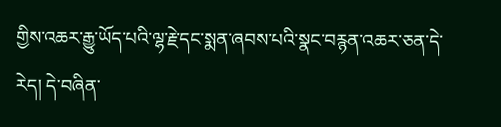གྱིས་འཆར་རྒྱུ་ཡོད་པའི་ལྷ་རྗེ་དང་སྨན་ཞབས་པའི་སྣང་བརྙན་འཆར་ཅན་དེ་རེད། དེ་བཞིན་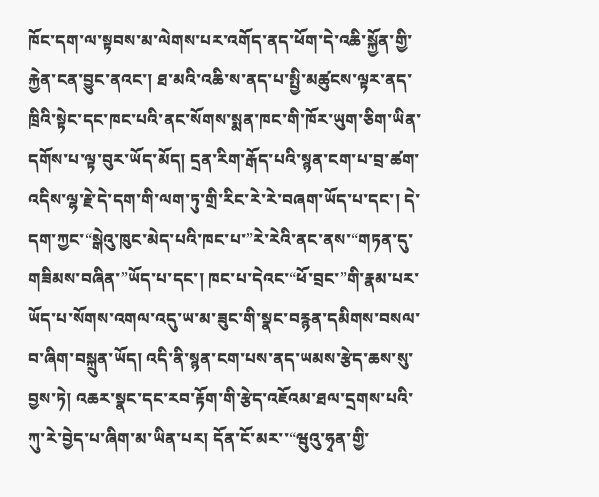ཁོང་དག་ལ་སྟབས་མ་ལེགས་པར་འགོད་ནད་ཕོག་དེ་འཆི་སྐྱོན་གྱི་རྐྱེན་ངན་བྱུང་ནའང་། ཐ་མའི་འཆི་ས་ནད་པ་སྤྱི་མཚུངས་ལྟར་ནད་ཁྲིའི་སྟེང་དང་ཁང་པའི་ནང་སོགས་སྨན་ཁང་གི་ཁོར་ཡུག་ཅིག་ཡིན་དགོས་པ་ལྟ་བུར་ཡོད་མོད། དྲན་རིག་རྒོད་པའི་སྙན་ངག་པ་བྲ་ཚག་འདིས་ལྷ་རྗེ་དེ་དག་གི་ལག་ཏུ་གྲི་རིང་རེ་རེ་བཞག་ཡོད་པ་དང་། དེ་དག་ཀྱང་“སྒེའུ་ཁུང་མེད་པའི་ཁང་པ་”རེ་རེའི་ནང་ནས་“གཏན་དུ་གཟིམས་བཞིན་”ཡོད་པ་དང་། ཁང་པ་དེའང་“ཕོ་བྲང་”གི་རྣམ་པར་ཡོད་པ་སོགས་འགལ་འདུ་ཡ་མ་ཟུང་གི་སྣང་བརྙན་དམིགས་བསལ་བ་ཞིག་བསྐྲུན་ཡོད། འདི་ནི་སྙན་ངག་པས་ནད་ཡམས་རྩེད་ཆས་སུ་བྱས་ཏེ། འཆར་སྣང་དང་རབ་རྟོག་གི་རྩེད་འཇོའམ་ཐལ་དྲགས་པའི་ཀུ་རེ་བྱེད་པ་ཞིག་མ་ཡིན་པར། དོན་ངོ་མར་་“ཝུའུ་ཧྭན་གྱི་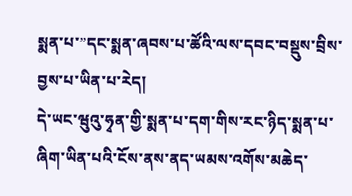སྨན་པ་”དང་སྨན་ཞབས་པ་ཚོའི་ལས་དབང་བསྡུས་བྲིས་བྱས་པ་ཡིན་པ་རེད།
དེ་ཡང་ཝུའུ་ཧྭན་གྱི་སྨན་པ་དག་གིས་རང་ཉིད་སྨན་པ་ཞིག་ཡིན་པའི་ངོས་ནས་ནད་ཡམས་འགོས་མཆེད་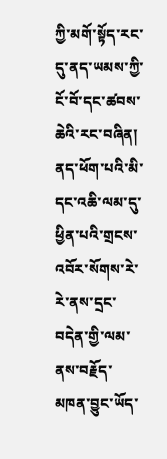ཀྱི་མགོ་སྟོད་རང་དུ་ནད་ཡམས་ཀྱི་ངོ་བོ་དང་ཚབས་ཆེའི་རང་བཞིན། ནད་ཕོག་པའི་མི་དང་འཆི་ལམ་དུ་ཕྱིན་པའི་གྲངས་འབོར་སོགས་རེ་རེ་ནས་དྲང་བདེན་གྱི་ལམ་ནས་བརྗོད་མཁན་བྱུང་ཡོད་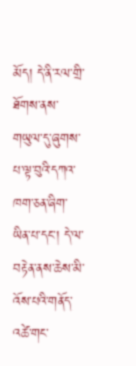མོད། དེ་ནི་རལ་གྲི་ཐོགས་ནས་གཡུལ་དུ་ཞུགས་པ་ལྟ་བུའི་དཀའ་ཁག་ཅན་ཞིག་ཡིན་པ་དང་། དེ་ལ་བརྟེན་ནས་ཆེས་མི་འོས་པའི་གནོད་འཚེ་གང་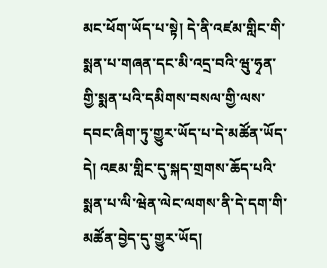མང་ཕོག་ཡོད་པ་སྟེ། དེ་ནི་འཛམ་གླིང་གི་སྨན་པ་གཞན་དང་མི་འདྲ་བའི་ཝུ་ཧྭན་གྱི་སྨན་པའི་དམིགས་བསལ་གྱི་ལས་དབང་ཞིག་ཏུ་གྱུར་ཡོད་པ་དེ་མཚོན་ཡོད་དེ། འཇམ་གླིང་དུ་སྐད་གྲགས་ཆོད་པའི་སྨན་པ་ལི་ཝེན་ལེང་ལགས་ནི་དེ་དག་གི་མཚོན་བྱེད་དུ་གྱུར་ཡོད།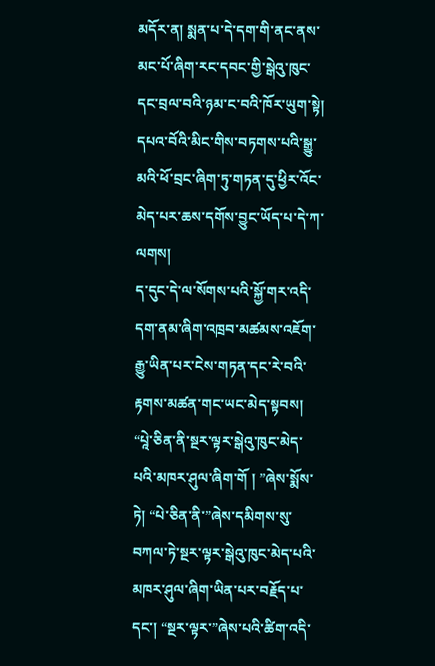མདོར་ན། སྨན་པ་དེ་དག་གི་ནང་ནས་མང་པོ་ཞིག་རང་དབང་གྱི་སྒེའུ་ཁུང་དང་བྲལ་བའི་ཉམ་ང་བའི་ཁོར་ཡུག་སྟེ། དཔའ་བོའི་མིང་གིས་བཏགས་པའི་སྒྱུ་མའི་ཕོ་བྲང་ཞིག་ཏུ་གཏན་དུ་ཕྱིར་འོང་མེད་པར་ཆས་དགོས་བྱུང་ཡོད་པ་དེ་ཀ་ལགས།
ད་དུང་དེ་ལ་སོགས་པའི་སྐྱོ་གར་འདི་དག་ནམ་ཞིག་འཁྲབ་མཚམས་འཇོག་རྒྱུ་ཡིན་པར་ངེས་གཏན་དང་རེ་བའི་རྟགས་མཚན་གང་ཡང་མེད་སྟབས། “པཱེ་ཅིན་ནི་སྔར་ལྟར་སྒེའུ་ཁུང་མེད་པའི་མཁར་ཤུལ་ཞིག་གོ ། ”ཞེས་སྨོས་ཏེ། “པེ་ཅིན་ནི་”ཞེས་དམིགས་སུ་བཀལ་ཏེ་སྔར་ལྟར་སྒེའུ་ཁུང་མེད་པའི་མཁར་ཤུལ་ཞིག་ཡིན་པར་བརྗོད་པ་དང་། “སྔར་ལྟར་”ཞེས་པའི་ཚིག་འདི་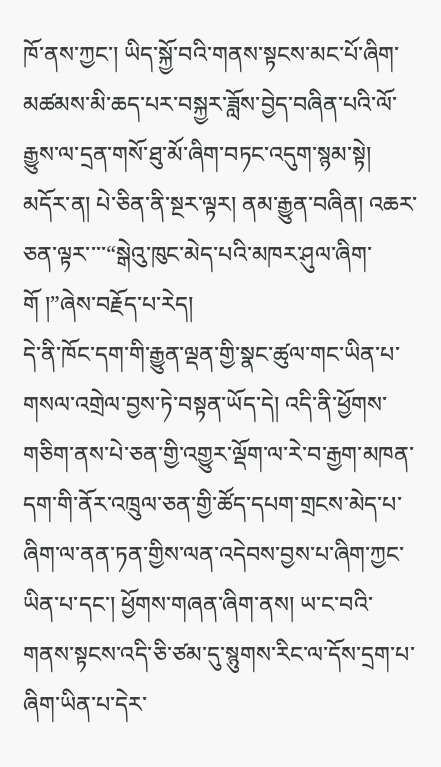ཁོ་ནས་ཀྱང་། ཡིད་སྐྱོ་བའི་གནས་སྟངས་མང་པོ་ཞིག་མཚམས་མི་ཆད་པར་བསྐྱར་ཟློས་བྱེད་བཞིན་པའི་ལོ་རྒྱུས་ལ་དྲན་གསོ་ཐུ་མོ་ཞིག་བཏང་འདུག་སྙམ་སྟེ། མདོར་ན། པེ་ཅིན་ནི་སྔར་ལྟར། ནམ་རྒྱུན་བཞིན། འཆར་ཅན་ལྟར་་་་“སྒེའུ་ཁུང་མེད་པའི་མཁར་ཤུལ་ཞིག་གོ །”ཞེས་བརྗོད་པ་རེད།
དེ་ནི་ཁོང་དག་གི་རྒྱུན་ལྡན་གྱི་སྣང་ཚུལ་གང་ཡིན་པ་གསལ་འགྲེལ་བྱས་ཏེ་བསྟན་ཡོད་དེ། འདི་ནི་ཕྱོགས་གཅིག་ནས་པེ་ཅན་གྱི་འགྱུར་ལྡོག་ལ་རེ་བ་རྒྱག་མཁན་དག་གི་ནོར་འཁྲུལ་ཅན་གྱི་ཚོད་དཔག་གྲངས་མེད་པ་ཞིག་ལ་ནན་ཏན་གྱིས་ལན་འདེབས་བྱས་པ་ཞིག་ཀྱང་ཡིན་པ་དང་། ཕྱོགས་གཞན་ཞིག་ནས། ཡ་ང་བའི་གནས་སྟངས་འདི་ཅི་ཙམ་དུ་སྙུགས་རིང་ལ་དོས་དྲག་པ་ཞིག་ཡིན་པ་དེར་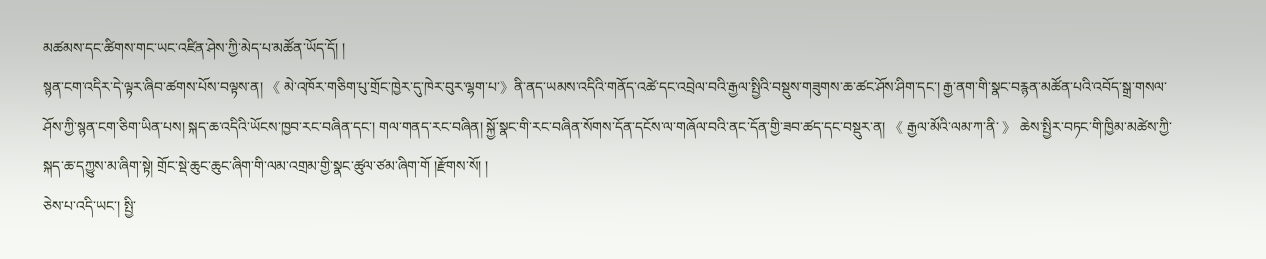མཚམས་དང་ཚིགས་གང་ཡང་འཛིན་ཤེས་ཀྱི་མེད་པ་མཚོན་ཡོད་དོ། །
སྙན་ངག་འདིར་དེ་ལྟར་ཞིབ་ཚགས་པོས་བལྟས་ན། 《 མེ་འཁོར་གཅིག་པུ་གྲོང་ཁྱེར་དུ་ཁེར་བུར་ལྷག་པ་》ནི་ནད་ཡམས་འདིའི་གནོད་འཚེ་དང་འབྲེལ་བའི་རྒྱལ་སྤྱིའི་བསྡུས་གཟུགས་ཆ་ཚང་ཤོས་ཤིག་དང་། རྒྱ་ནག་གི་སྣང་བརྙན་མཚོན་པའི་འབོད་སྒྲ་གསལ་ཤོས་ཀྱི་སྙན་ངག་ཅིག་ཡིན་པས། སྐད་ཆ་འདིའི་ཡོངས་ཁྱབ་རང་བཞིན་དང་། གལ་གནད་རང་བཞིན། སྐྱོ་སྣང་གི་རང་བཞིན་སོགས་དོན་དངོས་ལ་གཞོལ་བའི་ནང་དོན་གྱི་ཟབ་ཚད་དང་བསྡུར་ན། 《 རྒྱལ་མོའི་ལམ་ཀ་ནི་ 》 ཆེས་སྤྱིར་བཏང་གི་ཁྱིམ་མཚེས་ཀྱི་སྐད་ཆ་དཀྱུས་མ་ཞིག་སྟེ། གྲོང་སྡེ་ཆུང་ཆུང་ཞིག་གི་ལམ་འགྲམ་གྱི་སྣང་ཚུལ་ཙམ་ཞིག་གོ །རྫོགས་སོ། །
ཅེས་པ་འདི་ཡང་། སྤྱི་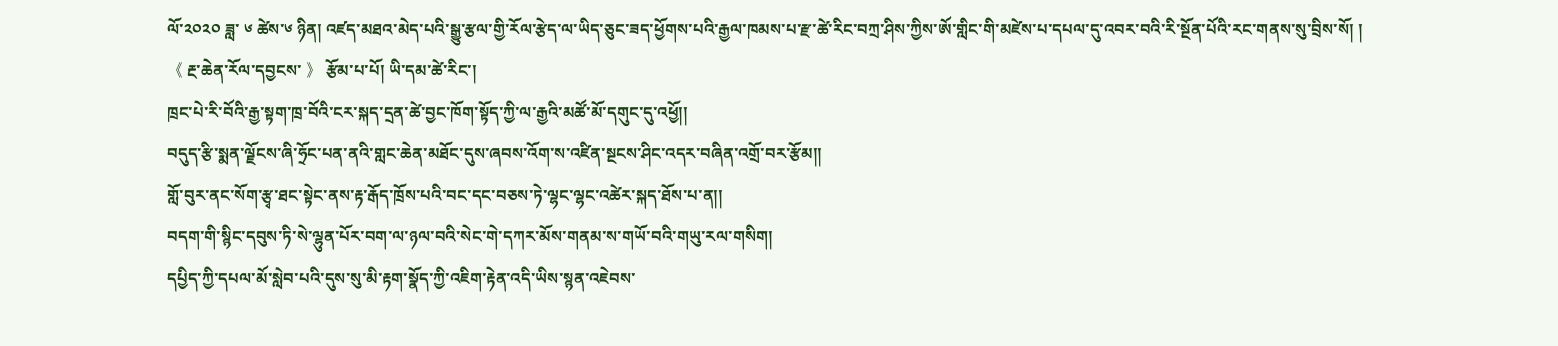ལོ་༢༠༢༠ ཟླ་ ༦ ཚེས་༦ ཉིན། འཛད་མཐའ་མེད་པའི་སྒྱུ་རྩལ་གྱི་རོལ་རྩེད་ལ་ཡིད་ཅུང་ཟད་ཕྱོགས་པའི་རྒྱལ་ཁམས་པ་རྫ་ཚེ་རིང་བཀྲ་ཤིས་ཀྱིས་ཨོ་གླིང་གི་མཛེས་པ་དཔལ་དུ་འབར་བའི་རི་སྔོན་པོའི་རང་གནས་སུ་བྲིས་སོ། །
《 རྔ་ཆེན་རོལ་དབྱངས་ 》 རྩོམ་པ་པོ། ཡི་དམ་ཚེ་རིང་།
ཁྲང་པེ་རི་བོའི་རྒྱ་སྟག་ཁྲ་བོའི་ངར་སྐད་དྲན་ཚེ་བྱང་ཁོག་སྟོད་ཀྱི་ལ་རྒྱའི་མཚོ་མོ་དགུང་དུ་འཕྱོ།།
བདུད་རྩི་སྨན་ལྗོངས་ཞི་ཧྲོང་པན་ནའི་གླང་ཆེན་མཐོང་དུས་ཞབས་འོག་ས་འཛིན་སྔངས་ཤིང་འདར་བཞིན་འགྲོ་བར་རྩོམ།།
གློ་བུར་ནང་སོག་རྩྭ་ཐང་སྟེང་ནས་རྟ་རྒོད་ཁྲོས་པའི་བང་དང་བཅས་ཏེ་ལྷང་ལྷང་འཚེར་སྐད་ཐོས་པ་ན།།
བདག་གི་སྙིང་དབུས་ཏི་སེ་ལྷུན་པོར་བག་ལ་ཉལ་བའི་སེང་གེ་དཀར་མོས་གནམ་ས་གཡོ་བའི་གཡུ་རལ་གསིག།
དཔྱིད་ཀྱི་དཔལ་མོ་སླེབ་པའི་དུས་སུ་མི་རྟག་སྣོད་ཀྱི་འཇིག་རྟེན་འདི་ཡིས་སྙན་འཇེབས་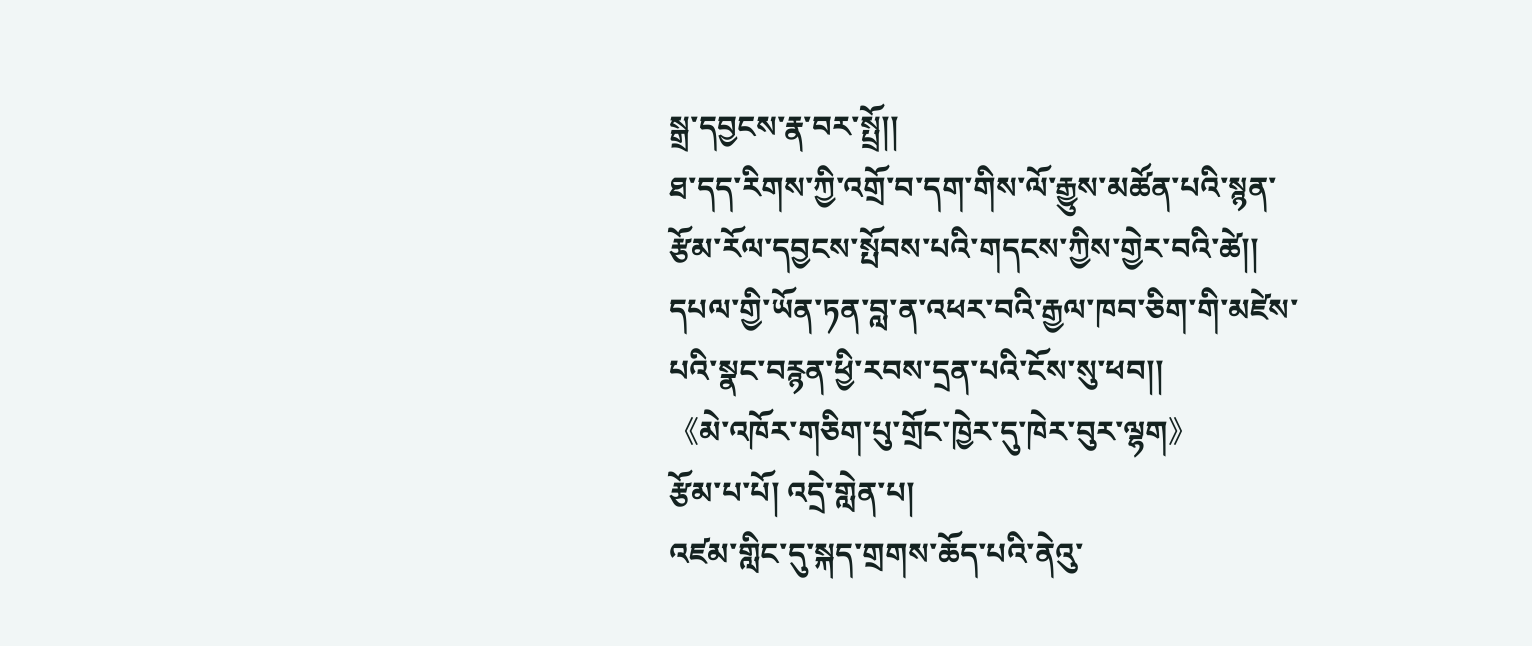སྒྲ་དབྱངས་རྣ་བར་སྤྲོ།།
ཐ་དད་རིགས་ཀྱི་འགྲོ་བ་དག་གིས་ལོ་རྒྱུས་མཚོན་པའི་སྙན་རྩོམ་རོལ་དབྱངས་སྤོབས་པའི་གདངས་ཀྱིས་གྱེར་བའི་ཚེ།།
དཔལ་གྱི་ཡོན་ཏན་བླ་ན་འཕར་བའི་རྒྱལ་ཁབ་ཅིག་གི་མཛེས་པའི་སྣང་བརྙན་ཕྱི་རབས་དྲན་པའི་ངོས་སུ་ཕབ།།
《མེ་འཁོར་གཅིག་པུ་གྲོང་ཁྱེར་དུ་ཁེར་བུར་ལྷག》
རྩོམ་པ་པོ། འདྲེ་གླེན་པ།
འཛམ་གླིང་དུ་སྐད་གྲགས་ཆོད་པའི་ནེའུ་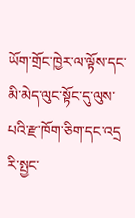ཡོག་གྲོང་ཁྱེར་ལ་ལྟོས་དང་
མི་མེད་ལུང་སྟོང་དུ་ལུས་པའི་རྫ་ཁོག་ཅིག་དང་འདྲ
རི་སྤྱང་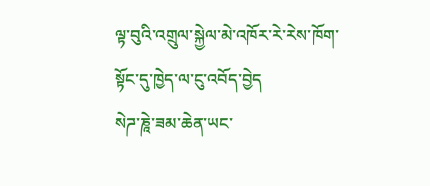ལྟ་བུའི་འགྲུལ་སྐྱེལ་མེ་འཁོར་རེ་རེས་ཁོག་སྟོང་དུ་ཁྱེད་ལ་ངུ་འབོད་བྱེད
སེཌ་ཎཱེ་ཟམ་ཆེན་ཡང་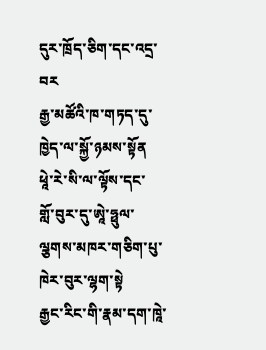དུར་ཁྲོད་ཅིག་དང་འདྲ་བར
རྒྱ་མཚོའི་ཁ་གཏད་དུ་ཁྱེད་ལ་སྐྱོ་ཉམས་སྟོན
ཕཱེ་རེ་སི་ལ་ལྟོས་དང་
གློ་བུར་དུ་ཨཱེ་ཧྥུལ་ལྕགས་མཁར་གཅིག་པུ་ཁེར་བུར་ལྷག་སྟེ
རྒྱང་རིང་གི་རྣམ་དག་ཁཱེ་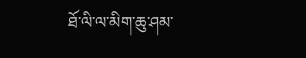ཐོ་ལི་ལ་མིག་ཆུ་ཤམ་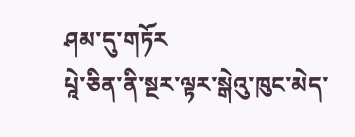ཤམ་དུ་གཏོར
པཱེ་ཅིན་ནི་སྔར་ལྟར་སྒེའུ་ཁུང་མེད་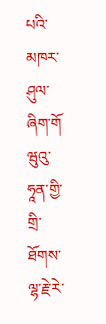པའི་མཁར་ཤུལ་ཞིག་གོ
ཝུའུ་ཧཱན་གྱི་གྲི་ཐོགས་ལྷ་རྗེ་རེ་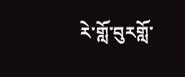རེ་གློ་བུརགློ་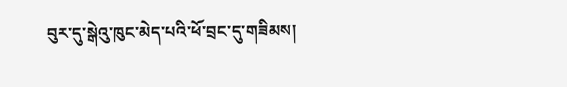བུར་དུ་སྒེའུ་ཁུང་མེད་པའི་ཕོ་བྲང་དུ་གཟིམས།